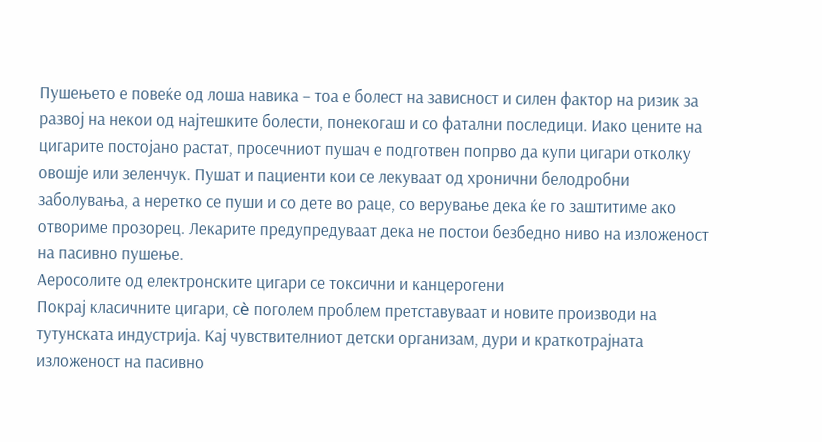Пушењето е повеќе од лоша навика – тоа е болест на зависност и силен фактор на ризик за развој на некои од најтешките болести, понекогаш и со фатални последици. Иако цените на цигарите постојано растат, просечниот пушач е подготвен попрво да купи цигари отколку овошје или зеленчук. Пушат и пациенти кои се лекуваат од хронични белодробни заболувања, а неретко се пуши и со дете во раце, со верување дека ќе го заштитиме ако отвориме прозорец. Лекарите предупредуваат дека не постои безбедно ниво на изложеност на пасивно пушење.
Аеросолите од електронските цигари се токсични и канцерогени
Покрај класичните цигари, сè поголем проблем претставуваат и новите производи на тутунската индустрија. Кај чувствителниот детски организам, дури и краткотрајната изложеност на пасивно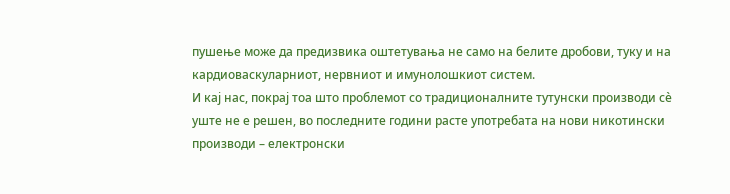пушење може да предизвика оштетувања не само на белите дробови, туку и на кардиоваскуларниот, нервниот и имунолошкиот систем.
И кај нас, покрај тоа што проблемот со традиционалните тутунски производи сè уште не е решен, во последните години расте употребата на нови никотински производи – електронски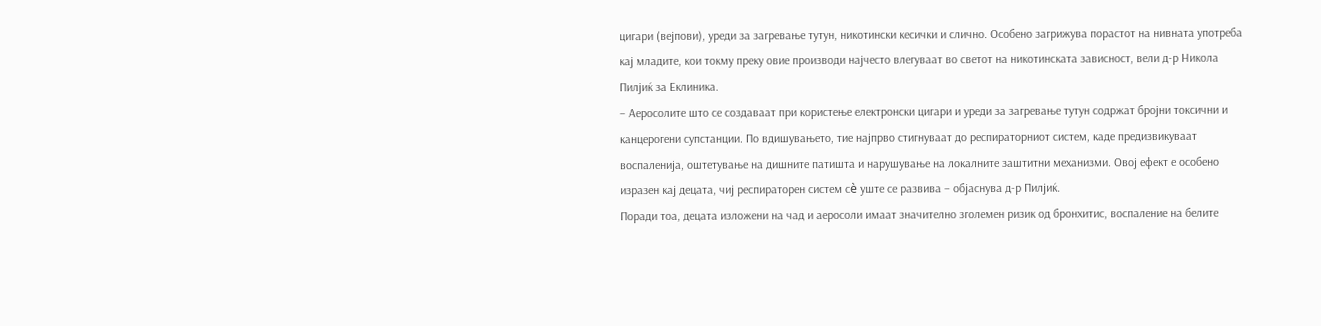цигари (вејпови), уреди за загревање тутун, никотински кесички и слично. Особено загрижува порастот на нивната употреба кај младите, кои токму преку овие производи најчесто влегуваат во светот на никотинската зависност, вели д-р Никола Пилјиќ за Еклиника.
– Аеросолите што се создаваат при користење електронски цигари и уреди за загревање тутун содржат бројни токсични и канцерогени супстанции. По вдишувањето, тие најпрво стигнуваат до респираторниот систем, каде предизвикуваат воспаленија, оштетување на дишните патишта и нарушување на локалните заштитни механизми. Овој ефект е особено изразен кај децата, чиј респираторен систем сè уште се развива – објаснува д-р Пилјиќ.
Поради тоа, децата изложени на чад и аеросоли имаат значително зголемен ризик од бронхитис, воспаление на белите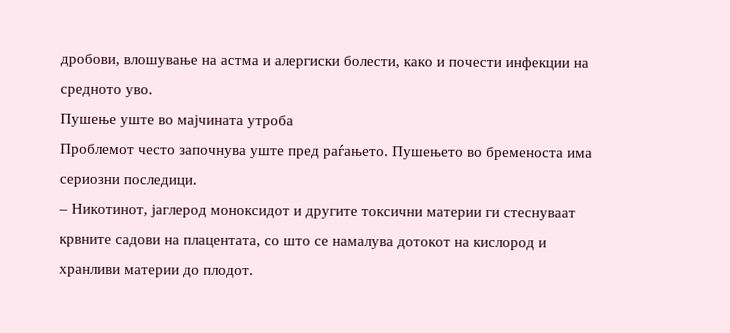дробови, влошување на астма и алергиски болести, како и почести инфекции на средното уво.
Пушење уште во мајчината утроба
Проблемот често започнува уште пред раѓањето. Пушењето во бременоста има сериозни последици.
– Никотинот, јаглерод моноксидот и другите токсични материи ги стеснуваат крвните садови на плацентата, со што се намалува дотокот на кислород и хранливи материи до плодот.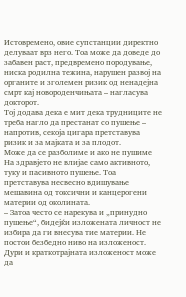Истовремено, овие супстанции директно делуваат врз него. Тоа може да доведе до забавен раст, предвремено породување, ниска родилна тежина, нарушен развој на органите и зголемен ризик од ненадејна смрт кај новороденчињата – нагласува докторот.
Тој додава дека е мит дека трудниците не треба нагло да престанат со пушење – напротив, секоја цигара претставува ризик и за мајката и за плодот.
Може да се разболиме и ако не пушиме
На здравјето не влијае само активното, туку и пасивното пушење. Тоа претставува несвесно вдишување мешавина од токсични и канцерогени материи од околината.
– Затоа често се нарекува и „принудно пушење“, бидејќи изложената личност не избира да ги внесува тие материи. Не постои безбедно ниво на изложеност. Дури и краткотрајната изложеност може да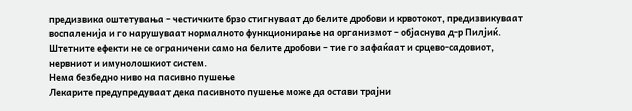предизвика оштетувања – честичките брзо стигнуваат до белите дробови и крвотокот, предизвикуваат воспаленија и го нарушуваат нормалното функционирање на организмот – објаснува д-р Пилјиќ.
Штетните ефекти не се ограничени само на белите дробови – тие го зафаќаат и срцево-садовиот, нервниот и имунолошкиот систем.
Нема безбедно ниво на пасивно пушење
Лекарите предупредуваат дека пасивното пушење може да остави трајни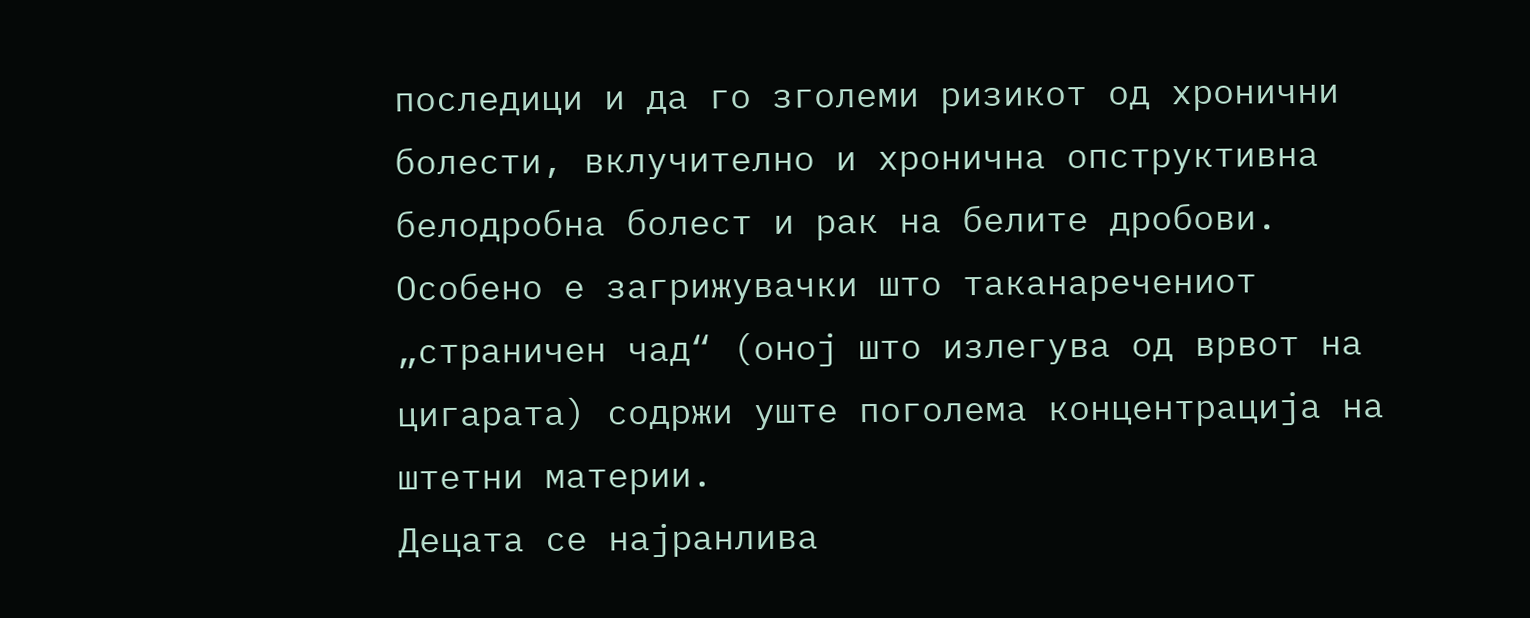последици и да го зголеми ризикот од хронични болести, вклучително и хронична опструктивна белодробна болест и рак на белите дробови.
Особено е загрижувачки што таканаречениот „страничен чад“ (оној што излегува од врвот на цигарата) содржи уште поголема концентрација на штетни материи.
Децата се најранлива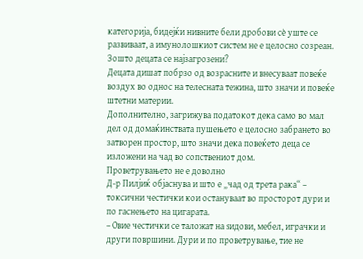категорија, бидејќи нивните бели дробови сè уште се развиваат, а имунолошкиот систем не е целосно созреан.
Зошто децата се најзагрозени?
Децата дишат побрзо од возрасните и внесуваат повеќе воздух во однос на телесната тежина, што значи и повеќе штетни материи.
Дополнително, загрижува податокот дека само во мал дел од домаќинствата пушењето е целосно забрането во затворен простор, што значи дека повеќето деца се изложени на чад во сопствениот дом.
Проветрувањето не е доволно
Д-р Пилјиќ објаснува и што е „чад од трета рака“ – токсични честички кои остануваат во просторот дури и по гаснењето на цигарата.
– Овие честички се таложат на ѕидови, мебел, играчки и други површини. Дури и по проветрување, тие не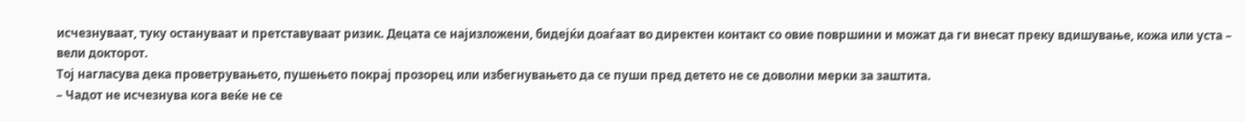исчезнуваат, туку остануваат и претставуваат ризик. Децата се најизложени, бидејќи доаѓаат во директен контакт со овие површини и можат да ги внесат преку вдишување, кожа или уста – вели докторот.
Тој нагласува дека проветрувањето, пушењето покрај прозорец или избегнувањето да се пуши пред детето не се доволни мерки за заштита.
– Чадот не исчезнува кога веќе не се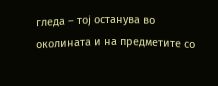гледа – тој останува во околината и на предметите со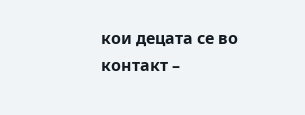кои децата се во контакт –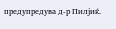предупредува д-р Пилјиќ.